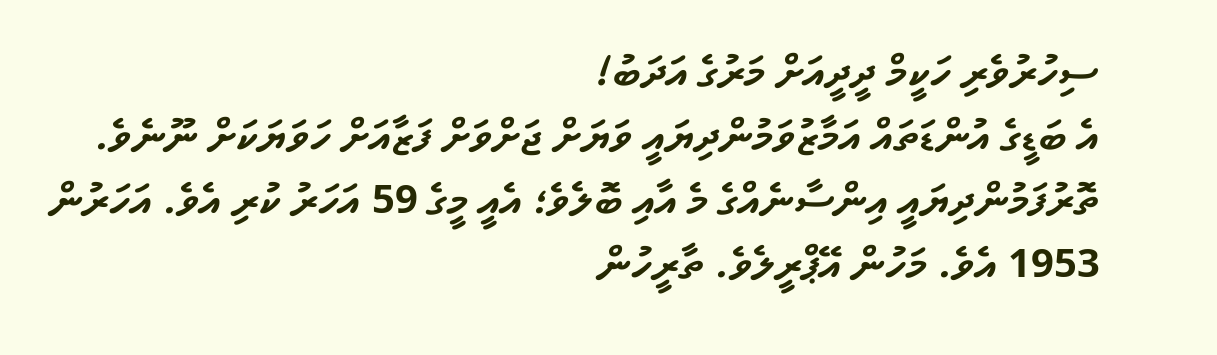ސިހުރުވެރި ހަކީމް ދީދީއަށް މަރުގެ އަދަބު!
އެ ބަޑީގެ އުންޑަތައް އަމާޒުވަމުންދިޔައީ ވަޔަށް ޖަށްވަށް ފަޒާއަށް ހަވަޔަކަށް ނޫނެވެ. ތޮރުފަމުންދިޔައީ އިންސާނެއްގެ މެ އާއި ބޮލެވެ؛ އެއީ މީގެ 59 އަހަރު ކުރި އެވެ. އަހަރުން 1953 އެވެ. މަހުން އޭޕްރީލެވެ. ތާރީހުން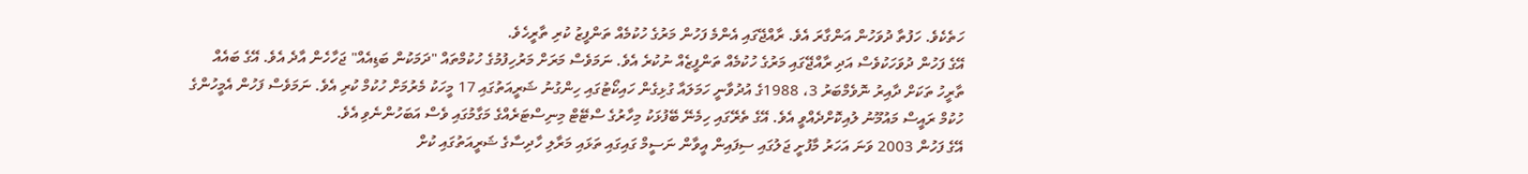ހަތެކެވެ. ހަފުތާ ދުވަހުން އަންގާރަ އެވެ. ރާއްޖޭގައި އެންމެ ފަހުން މަރުގެ ހުކުމެއް ތަންފީޒު ކުރި ތާރީހެވެ.
އޭގެ ފަހުން ދުވަހަކުވެސް އަދި ރާއްޖޭގައި މަރުގެ ހުކުމެއް ތަންފީޒެއް ނުކުރެ އެވެ. ނަމަވެސް މަރަށް މަރުހިފުމުގެ ހުކުމްތައް "ދަމަކުން ބަޑިއެއް" ޖަހާހެން އާދެ އެވެ. އޭގެ ބައެއް ތާރީހު ތަކަށް ދާއިރު ނޮވެމްބަރު 3، 1988ގެ އުދުވާނީ ހަމަލައާ ގުޅިގެން ހައިކޯޓުގައި ހިންގުނު ޝަރީއަތުގައި 17 މީހަކު މެރުމަށް ހުކުމް ކުރި އެވެ. ނަމަވެސް ފަހުން އެމީހުންގެ ހުކުމް ރައީސް މައުމޫނު ލުއިކޮށްދެއްވީ އެވެ. އޭގެ ތެރޭގައި ހިމެނޭ ބޭފުޅަކު މިހާރުގެ ސްޓޭޓް މިނިސްޓަރެއްގެ މަގާމުގައި ވެސް އަބަހުންނެވި އެވެ.
އޭގެ ފަހުން 2003 ވަނަ އަހަރު މާފުށީ ޖަލުގައި ސިފައިން އީވާން ނަސީމް ގައިގައި ތަޅައި މަރާލި ހާދިސާގެ ޝަރީއަތުގައި ކުށް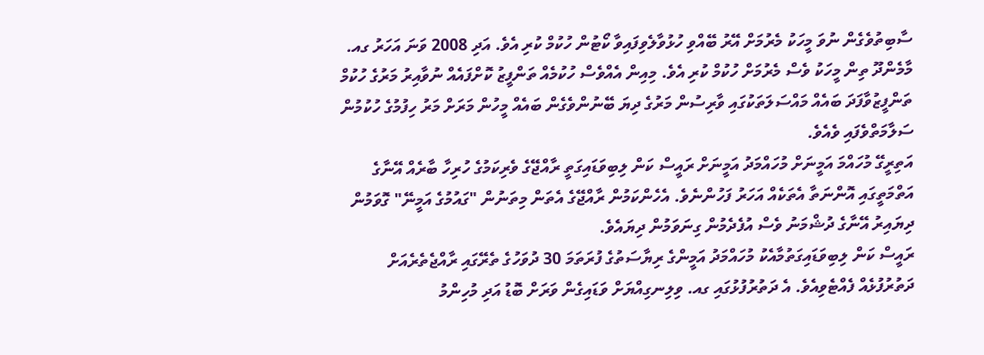ސާބިތުވެގެން ނުވަ މީހަކު މެރުމަށް އޭރު ބޭއްވި ހުޅުވާލެވިފައިވާ ކޯޓުން ހުކުމް ކުރި އެވެ. އަދި 2008 ވަނަ އަހަރު ގއ. މާމެންދޫ ތިން މީހަކު ވެސް މެރުމަށް ހުކުމް ކުރި އެވެ. މިއިން އެއްވެސް ހުކުމެއް ތަންފީޒު ކޮށްފައެއް ނުވާއިރު މަރުގެ ހުކުމް ތަންފީޒުވާފަދަ ބައެއް މައްސަލަތަކުގައި ވާރިސުން މަރުގެ ދިޔަ ބޭނުންވެގެން ބައެއް މީހުން މަރަށް މަރު ހިފުމުގެ ހުކުމުން ސަލާމަތްވެފައި ވެއެވެ.
އަތިރީގޭ މުހައްމަ އަމީނަށް މުހައްމަދު އަމީނަށް ރައީސް ކަން ލިބިވަޑައިގަތީ ރާއްޖޭގެ ވެރިކަމުގެ ހުރިހާ ބާރެއް އޭނާގެ އަތްމަތީގައި އޮންނަތާ އެތަކެއް އަހަރު ފަހުންނެވެ. އެހެންކަމުން ރާއްޖޭގެ އެތަން މިތަނުން "ގައުމުގެ އަމީނޭ" ގޮވަމުން ދިޔައިރު އޭނާގެ ދުޝްމަނު ވެސް އުފެދެމުން ގިނަވަމުން ދިޔައެވެ.
ރައީސް ކަން ލިބިވަޑައިގަތުމާއެކު މުހައްމަދު އަމީންގެ ރިޔާސަތުގެ ފުރަތަމަ 30 ދުވަހުގެ ތެރޭގައި ރާއްޖެތެރެއަށް ދަތުރުފުޅެއް ފެއްޓެވިއެވެ. އެ ދަތުރުފުޅުގައި ގއ. ވިލިނގިއްޔަށް ވަޑައިގެން ވަރަށް ބޮޑު އަދި މުހިންމު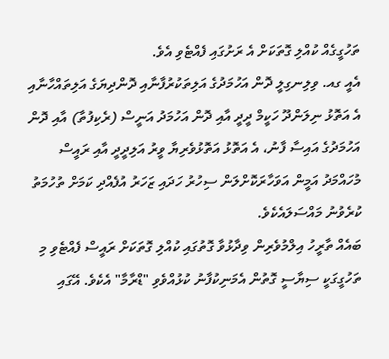ތަހުގީގެއް ކުއްލި ގޮތަކަށް އެ ރަށުގައި ފެއްޓެވި އެވެ.
އެއީ ގއ. ވިލިނގިލީ ދޮން އަހުމަދުގެ އަލިތަކުރުފާނާއި ދޮންދިޔަގެ އަލިތައްހާނާއި އެ އަތޮޅު ނިލަންދޫ ހަކީމް ދީދީ އާއި ދޮން އަހުމަދު އަނީސް (ރެކިފުތާ) އާއި ދޮން އަހުމަދުގެ އައިސާ ފާނު، އެ އަތޮޅު އަތޮޅުވެރިޔާ ވީރު އަލިދީދީ އާއި ރައީސް މުހައްމަދު އަމީން އަވަހާރަކޮށްލަން ސިހުރު ހަދައި ޒަހަރު އުފެއްދި ކަމަށް ތުހުމަތު ކުރެވުނު މައްސަލައެކެވެ.
ބައެއް ތާރީހު އިލްމުވެރިން ވިދާޅުވާ ގޮތުގައި ކުއްލި ގޮތަކަށް ރައީސް ފެއްޓެވި މި ތަހުގީގަކީ ސިޔާސީ ގޮތުން އެމަނިކުފާނު ކުޅުއްވެވި "ޑްރާމާ" އެކެވެ. އޭގައި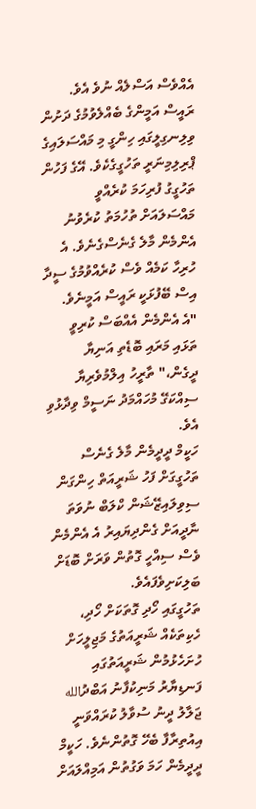އެއްވެސް އަސްލެއް ނުވެ އެވެ.
ރައީސް އަމީންގެ ބެއްލެވުމުގެ ދަށުން ވިލިނގިލީގައި ހިންގީ މި މައްސަލައިގެ ޕްރިލިމިނަރީ ތަހުގީގެކެވެ. އޭގެ ފަހުން ތަހުގީގު ފުރިހަމަ ކުރެއްވީ މައްސަލައަށް ތުހުމަތު ކުރެވުނު އެންމެން މާލެ ގެނެސްގެނެވެ. އެ ހުރިހާ ކަމެއް ވެސް ކުރެއްވުމުގެ ސީދާ އިސް ބޭފުޅަކީ ރައީސް އަމީނެވެ.
"އެ އެންމެން އެއްބަސް ކުރިވީ ތަޅައި މަރައި ބޮޑެތި އަނިޔާ ދީގެން،" ތާރީހު އިލްމުވެރިޔާ ސިއްކަގޭ މުހައްމަދު ނަސީމް ވިދާޅުވި އެވެ.
ހަކީމް ދީދީމެން މާލެ ގެނެސް ތަހުގީގަށް ފަހު ޝަރީއަތް ހިންގަން ސިވިލައިޒޭޝަން ކްލަބް ނުވަތަ ނާދީއަށް ގެންދިޔައިރު އެ އެންމެން ވެސް ސިއްހީ ގޮތުން ވަރަށް ބޮޑަށް ބަލިކަށިވެފައެވެ.
ތަހުގީގައި ހޯދި ގޮތަކަށް ހޯދި، ހެކިތަކެއް ޝަރީއަތުގެ މަޖިލީހަށް ހުށަހެޅުމުން ޝަރީއަތުގައި ފަނޑިޔާރު މަނިކުފާނު އަބްދުالله ޖަލާލު ދީނު ސުވާލު ކުރައްވަނީ އިއުތިރާފާ ބެހޭ ގޮތުންނެވެ. ހަކީމް ދީދީމެން ހަމަ ވަގުތުން އަމިއްލައަށް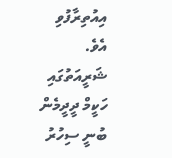އިއުތިރާފުވި އެވެ.
ޝަރީއަތުގައި ހަކީމް ދީދީމެން ބުނީ ސިހުރު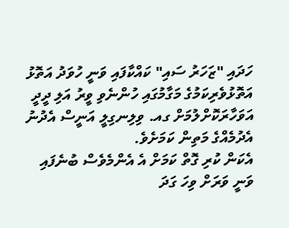ހަދައި "ޒަހަރު ސައި" ކައްކާފައި ވަނީ ހުވަދު އަތޮޅު އަތޮޅުވެރިކަމުގެ މަގާމުގައި ހުންނެވި ވީރު އަލި ދީދީ އަވަހާރަކޮށްލުމަށް ގއ. ވިލިނގިލީ އަނީސް އެދުނު އެދުމެއްގެ މަތިން ކަމަށެވެ.
އެކަން ކުރި ގޮތް ކަމަށް އެ އެންމެވެސް ބުނެފައި ވަނީ ވަރަށް ވިހަ ގަދަ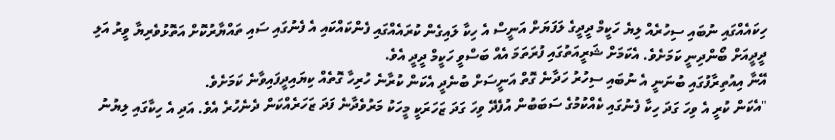ހިކައެއްގައި ނުބައި ސިހުރެއް ލިޔެ ހަކީމް ދީދީގެ ލަފަޔަށް އަނީސް އެ ހިކާ ލައިގެން ކުރައެއްގައި ފެންކައްކައި އެ ފެނުގައި ސައި ތައްޔާރުކޮށް އަތޮޅުވެރިޔާ ވީރު އަލި ދީދީއަށް ބޯންދިނީ ކަމަށެވެ. އެކަމަށް ޝަރީއަތުގައި ފުރަތަމަ އެއް ބަސްވީ ހަކީމް ދީދީ އެވެ.
އޭނާ އިއުތިރާފުގައި ބުނަނީ އެ ނުބައި ސިހުރު ހަދާނެ ގޮތް އަނީސަށް ބުނެދީ އެކަން ކުރާނެ ހުރިހާ ގޮތެއް ކިޔައިދީފައިވާނެ ކަމަށެވެ.
"އެކަން ކުރީ އެ ވިހަ ގަދަ ހިކާ ފެނުގައި ކެއްކުމުގެ ސަބަބުން އުފެދޭ ވިހަ ގަދަ ޒަހަރަކީ މީހަކު މަރުވެދާނެ ފަދަ ޒަހަރެއްކަން ދެނެހުރެ އެވެ. އަދި އެ ހިކާގައި ލިޔުނު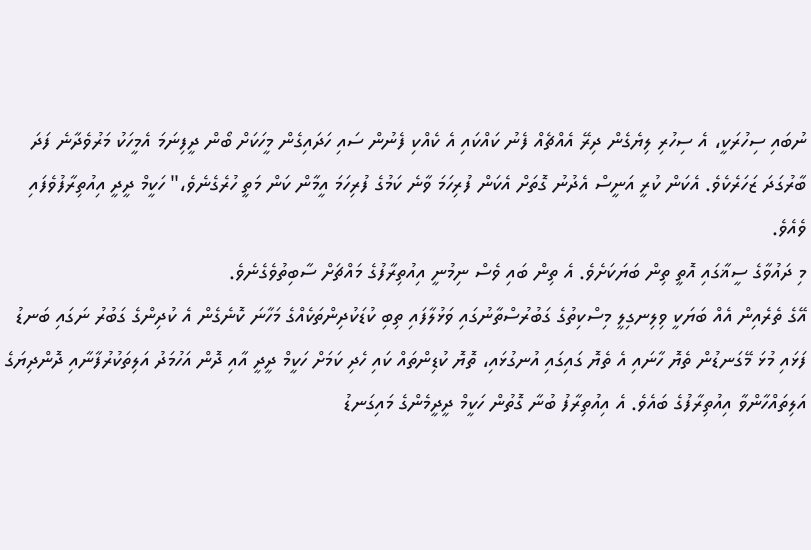ނުބައި ސިހުރަކީ، އެ ސިހުރި ލިޔެގެން ދިރޭ އެއްޗެއް ފެނު ކައްކައި އެ ކެއްކި ފެނުން ސައި ހަދައިގެން މީހަކަށް ބޯން ދީފިނަމަ އެމީހަކު މަރުވެދާނެ ފަދަ ބާރުގަދަ ޒަހަރެކެވެ. އެކަން ކުރީ އަނީސް އެދުނު ގޮތަށް އެކަން ފުރިހަމަ ވާނެ ކަމުގެ ފުރިހަމަ އީމާން ކަން މަތީ ހުރެގެނެވެ،" ހަކީމް ދީދީ އިއުތިރާފުވެފައި ވެއެވެ.
މި ދައުވާގެ ސީޣާގައި އޮތީ ތިން ބަޔަކަށެވެ. އެ ތިން ބައި ވެސް ނިމުނީ އިއުތިރާފުގެ މައްޗަށް ސާބިތުވެގެނެވެ.
އޭގެ ތެރެއިން އެއް ބަޔަކީ ވިލިނގިލީ މިސްކިތުގެ ގަބުރުސްތާނުގައި ވަޅުލާފައި ތިބި ކުޑަކުދިންތަކެއްގެ މަހާނަ ކޮނެގެން އެ ކުދިންގެ ގަބުރު ނަގައި ބަނޑު ފަޅައި މުޅަ މޭގަނޑުން ތެޔޮ ހާނައި އެ ތެޔޮ ގައިގައި އުނގުޅައި، ތޮޔޮ ކުޑިންތައް ކައި ހެދި ކަމަށް ހަކީމް ދީދީ އާއި ދޮން އަހުމަދު އަލިތަކުރުފާނާއި ދޮންދިޔަގެ އަލިތައްހާންވާ އިއުތިރާފުގެ ބައެވެ. އެ އިއުތިރާފު ބުނާ ގޮތުން ހަކީމް ދީދީމެންގެ މައިގަނޑު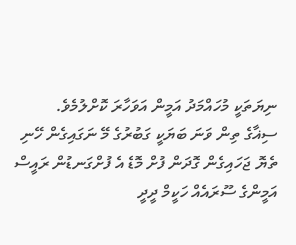ނިޔަތަކީ މުހައްމަދު އަމީން އަވަހާރަ ކޮށްލުމެވެ.
ސިޣާގެ ތިން ވަނަ ބަޔަކީ ގަބުރުގެ މޭ ނަގައިގެން ހޭނި ތެޔޮ ޖަހައިގެން ގޮދަން ފުށް މޮޑެ އެ ފުށްގަނޑުން ރައީސް އަމީންގެ ސޫރައެއް ހަކީމް ދީދީ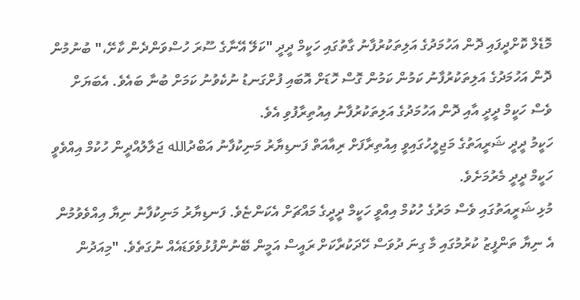މޮޑެލް ކޮށްދީފައި ދޮން އަހުމަދުގެ އަލިތަކުރުފާނު ގާތުގައި ހަކީމް ދީދީ "ކަލޭ އޭނާގެ ސޫރަ ހުސްވަންދެން ކާށޭ،" ބުނުމުން ދޮން އަހުމަދުގެ އަލިތަކުރުފާނު ކަމުން ކަމުން ގޮސް ހޮޑަށް އޮބައި ފުށްގަނޑު ނުކެވުނު ކަމަށް ބުނާ ބައެވެ. އެބަޔަށް ވެސް ހަކީމް ދީދީ އާއި ދޮން އަހުމަދުގެ އަލިތަކުރުފާނު އިއުތިރާފުވި އެވެ.
ހަކީމު ދީދީ ޝަރީއަތުގެ މަޖިލީހުގައިވީ އިއުތިރާފަށް ރިއާއަތް ފަނޑިޔާރު މަނިކުފާނު އަބްދުالله ޖަލާލުއްދީން ހުކުމް އިއްވެވީ ހަކީމް ދީދީ މެރުމަށެވެ.
މުޅި ޝަރީއަތުގައި ވެސް މަރުގެ ހުކުމް އިއްވީ ހަކީމް ދީދީގެ މައްޗަށް އެކަންޏެވެ. ފަނޑިޔާރު މަނިކުފާނު ނިޔާ އިއްވެވުމުން އެ ނިޔާ ތަންފީޒު ކުރުމުގައި މާ ގިނަ ދުވަސް ހޭދަކުރާކަށް ރައީސް އަމީން ބޭނުންފުޅުވެވަޑައެއް ނުގަތެވެ. "މިއަދުން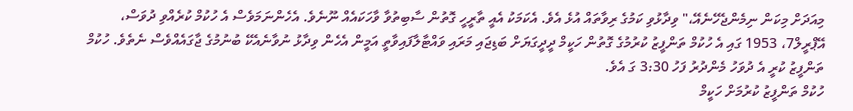މިއަދަށް މިކަން ނިމެންޖެހޭނެއޭ،" ވިދާޅުވި ކަމުގެ ރިވާތައް އުޅެ އެވެ. އެކަމަކު އެއީ ތާރީހީ ގޮތުން ސާބިތުވާ ވާހަކައެއް ނޫނެވެ. އެހެންނަމަވެސް އެ ހުކުމް ކުރެއްވި ދުވަސް، އޭޕްރީލް7، 1953 ގައި އެ ހުކުމް ތަންފީޒު ކުރުމުގެ ގޮތުން ހަކީމް ދީދީގަޔަށް ބަޑިޖައި މަރައި ވައްޓާލާފައިވާތީ އަމީން އެހެން ވިދާޅު ނުވާނެއެކޭ ބުނުމުގެ ޖާގައެއްވެސް ނެތެވެ. ހުކުމް ތަންފީޒު ކުރީ އެ ދުވަހު މެންދުރު ފަހު 3:30 ގަ އެވެ.
ހުކުމް ތަންފީޒު ކުރުމަށް ހަކީމް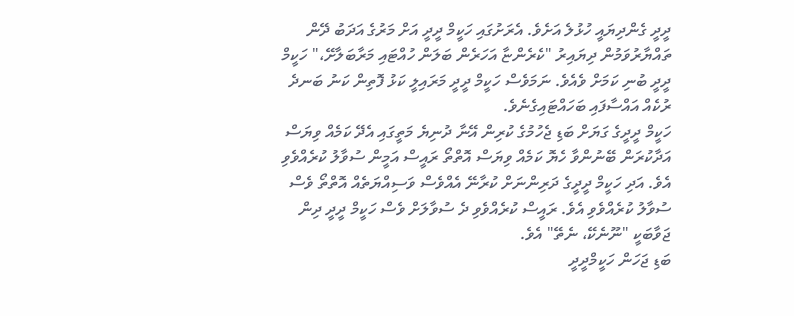ދީދީ ގެންދިޔައީ ހުޅުލެ އަށެވެ. އެރަށުގައި ހަކީމް ދީދީ އަށް މަރުގެ އަދަބު ދޭން ތައްޔާރުވަމުން ދިޔައިރު "ކެރެންޏާ އަހަރެން ބަލަން ހުއްޓައި މަރާބަލާށޭ،" ހަކީމް ދީދީ ބުނި ކަމަށް ވެއެވެ. ނަމަވެސް ހަކީމް ދީދީ މަރައިލީ ކަޅު ފޮތިން ކަނު ބަނދެ ރުކެއް އައްސާފައި ބަހައްޓައިގެނެވެ.
ހަކީމް ދީދީގެ ގަޔަށް ބަޑި ޖެހުމުގެ ކުރިން އޭނާ ދުނިޔެ މަތީގައި އެދޭ ކަމެއް ވިޔަސް އަދާކުރަން ބޭނުންވާ ހެޔޮ ކަމެއް ވިޔަސް އޮތްތޯ ރައީސް އަމީން ސުވާލު ކުރެއްވެވި އެވެ. އަދި ހަކީމް ދީދީގެ ދަރިންނަށް ކުރާނޭ އެއްވެސް ވަސިއްޔަތެއް އޮތްތޯ ވެސް ސުވާލު ކުރެއްވެވި އެވެ. ރައީސް ކުރެއްވެވި ދެ ސުވާލަށް ވެސް ހަކީމް ދީދީ ދިން ޖަވާބަކީ "ނޫނެކޭ، ނެތޭ" އެވެ.
ބަޑި ޖަހަން ހަކީމްދީދީ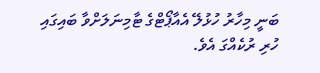ބަނީ މިހާރު ހުޅުލޭ އެއާޕޯޓްގެ ޓާމިނަލަށްވާ ބައިގައި ހުރި ރުކެއްގަ އެވެ.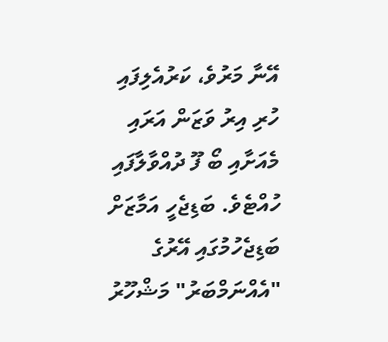އޭނާ މަރުވެ، ކަރުއެލިފައި ހުރި އިރު ވަޒަން އަރައި މެއަށާއި ބޯ ފޫ ދުއްވާލާފައި ހުއްޓެވެ. ބަޑިޖެހީ އަމާޒަށް ބަޑިޖެހުމުގައި އޭރުގެ "އެއްނަމްބަރު" މަޝްހޫރު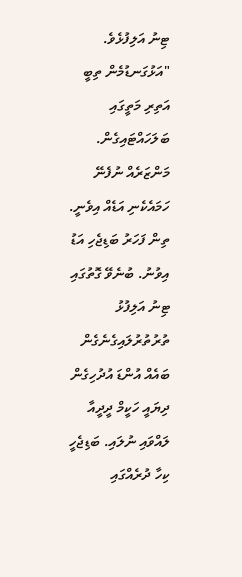ޓިނު އަލިފުޅެވެ.
"އަޅުގަނޑުމެން ތިބީ އަތިރި މަތީގައި ބަލަހައްޓައިގެން. މަންޒަރެއް ނުފެނޭ ހަމައެކެނި އަޑެއް އިވެނީ. ތިން ފަހަރު ބަޑިޖެހި އަޑު އިވުނު. ބުނެވޭ ގޮތުގައި ޓިނު އަލިފުޅު ތުރުތުރުލައިގެނެގެން ބައެއް އުންޑަ އުދުހިގެން ދިޔައީ ހަކީމް ދީދީއާ ލައްވައި ނުލައި. ބަޑިޖެހީ ކިހާ ދުރެއްގައި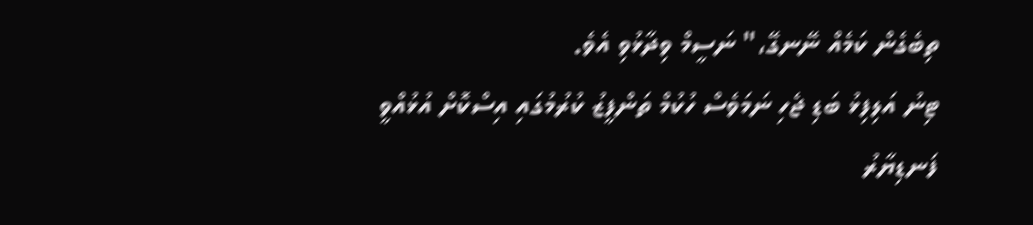ތިބެގެން ކަމެއް ނޭނގޭ،" ނަސީމް ވިދާޅުވި އެވެ.
ޓިނު އަލިފިޅު ބަޑި ޖެހި ނަމަވެސް ހުކުމް ތަންފީޒު ކުރުމުގައި އިސްކޮށް އުޅުއްވީ ފަނޑިޔާރު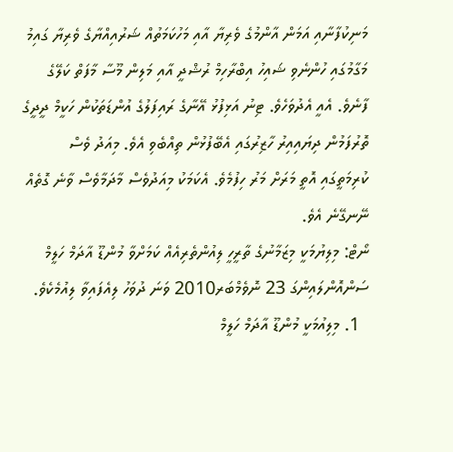މަނިކުފާނާއި އަމަން އާންމުގެ ވެރިޔާ އާއި މަހުކަމަތުއް ޝަރުއިއްޔާގެ ވެރިޔާ ގައިމު މަގާމުގައި ހުންނެވި ޝައިހު އިބްރާހިމް ރުޝްދީ އާއި މަލިން މޫސާ މާފަތް ކަލޭގެ ފާނެވެ. އެއީ އެދުވަހެވެ. ޓިނު އަޅިފުޅު އޭނާގެ ރައިފަލުގެ އުންޑަތަކުން ހަކީމް ދީދީގެ ތޮރުފަމުން ދިޔައިއިރު ހާޒިރުގައި އެބޭފުޅުން ތިއްބެވި އެވެ. މިއަދު ވެސް ކުރިމަތީގައި އޮތީ މަރަށް މަރު ހިފުމެވެ. އެކަމަކު މިއަދުވެސް މާދަމާވެސް ވާނެ ގޮތެއް ނޭނގޭނެ އެވެ.
ނޯޓް: މިލިޔުމަކީ މިޒަމާނުގެ ތާރީހީ ލިއުންތެރިއެއް ކަމަށްވާ މުންޑޫ އާދަމް ހަލީމް ސަންއޮންލައިންގަ 23 ނޮވެމްބަރ2010 ވަނަ ދުވަހު ލިއެފައިވާ ލިއުމެކެވެ.
  1. މިލިއުމަކީ މުންޑޫ އާދަމް ހަލީމް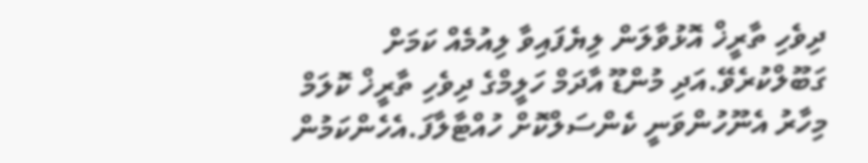ދިވެހި ތާރީޚް އޮޅުވާލަން ލިޔެފައިވާ ލިއުމެއް ކަމަށް ގަބޫލްކުރެވޭ.އަދި މުންޑޫ އާދަމް ހަލީމްގެ ދިވެހި ތާރީޚް ކޮލަމް މިހާރު އެނޫހުންވަނީ ކެންސަލްކޮށް ހުއްޓާލާފަ.އެހެންކަމުން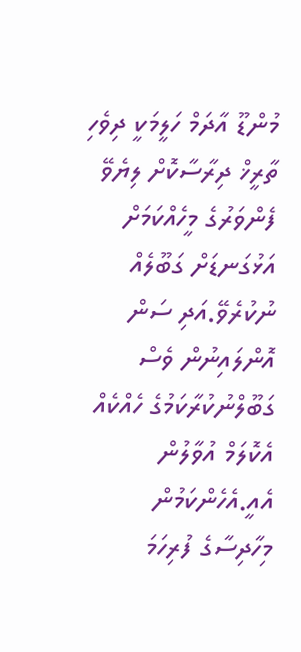މުންޑޫ އާދަމް ހަލީމަކީ ދިވެހި ތާރީޚް ދިރާސާކޮށް ލިޔެވޭ ފެންވަރުގެ މީހެއްކަމަށް އަޅުގަނޑަށް ގަބޫލެއް ނުކުރެވޭ.އަދި ސަން އޮންލައިނުން ވެސް ގަބޫލްނުކުރާކަމުގެ ހެއްކެއް އެކޮލަމް އުވާލުން އެއީ.އެހެންކަމުން މިހާދިސާގެ ފުރިހަމަ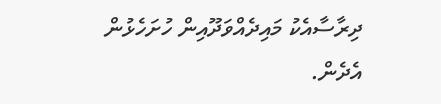ދިރާސާއެކު މައިދެއްވަދޫއިން ހުށަހެޅުން އެދެން.